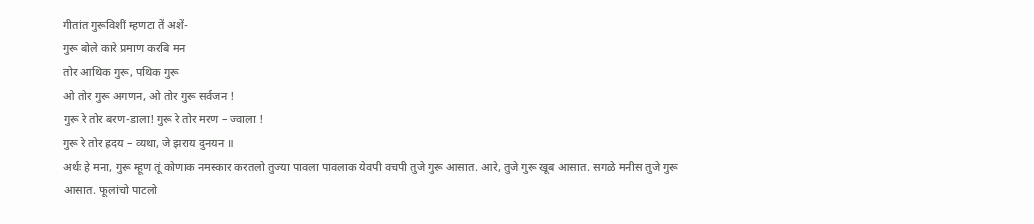गीतांत गुरूविशीं म्हणटा तें अशें-
गुरू बोले कारे प्रमाण करबि मन
तोर आथिक गुरू, पथिक गुरू
ओ तोर गुरू अगणन, ओ तोर गुरू सर्वजन !
गुरू रे तोर बरण-डाला! गुरू रे तोर मरण – ज्वाला !
गुरू रे तोर ह्रदय – व्यथा, जे झराय दुनयन ॥
अर्थः हे मना, गुरू म्हूण तूं कोणाक नमस्कार करतलो तुज्या पावला पावलाक येवपी वचपी तुजे गुरू आसात. आरे, तुजे गुरू खूब आसात. सगळे मनीस तुजे गुरू आसात. फूलांचो पाटलो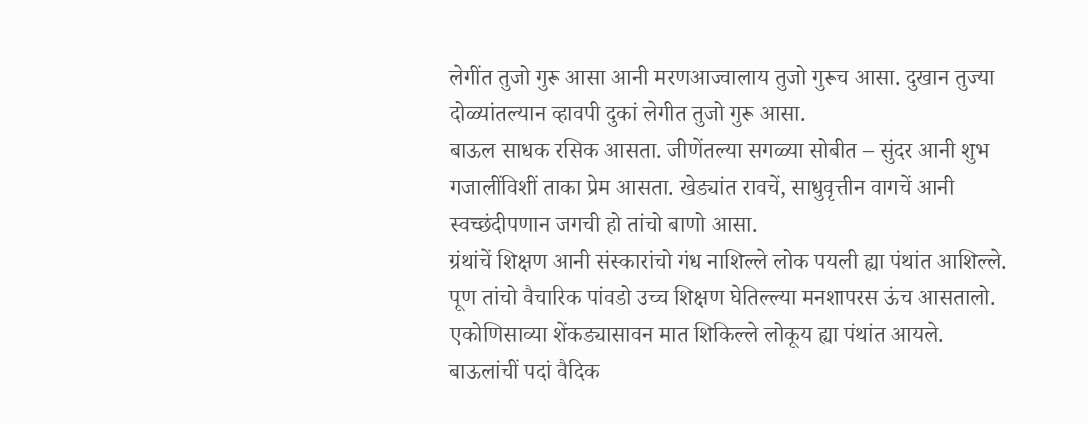लेगींत तुजो गुरू आसा आनी मरणआज्वालाय तुजो गुरूच आसा. दुखान तुज्या दोळ्यांतल्यान व्हावपी दुकां लेगीत तुजो गुरू आसा.
बाऊल साधक रसिक आसता. जीणेंतल्या सगळ्या सोबीत – सुंदर आनी शुभ गजालींविशीं ताका प्रेम आसता. खेड्यांत रावचें, साधुवृत्तीन वागचें आनी स्वच्छंदीपणान जगची हो तांचो बाणो आसा.
ग्रंथांचें शिक्षण आनी संस्कारांचो गंध नाशिल्ले लोक पयली ह्या पंथांत आशिल्ले. पूण तांचो वैचारिक पांवडो उच्च शिक्षण घेतिल्ल्या मनशापरस ऊंच आसतालो. एकोणिसाव्या शेंकड्यासावन मात शिकिल्ले लोकूय ह्या पंथांत आयले.
बाऊलांचीं पदां वैदिक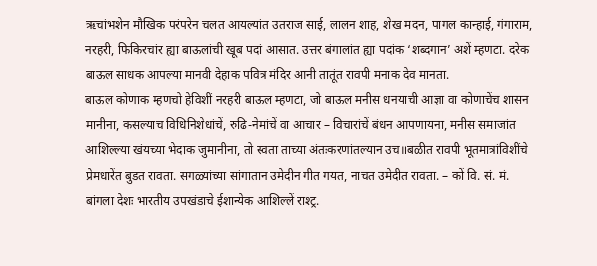ऋचांभशेन मौखिक परंपरेन चलत आयल्यांत उतराज साई, लालन शाह, शेख मदन, पागल कान्हाई, गंगाराम, नरहरी, फिकिरचांर ह्या बाऊलांची खूब पदां आसात. उत्तर बंगालांत ह्या पदांक ‘शब्दगान’ अशें म्हणटा. दरेक बाऊल साधक आपल्या मानवी देहाक पवित्र मंदिर आनी तातूंत रावपी मनाक देव मानता.
बाऊल कोणाक म्हणचो हेविशीं नरहरी बाऊल म्हणटा, जो बाऊल मनीस धनयाची आज्ञा वा कोणाचेंच शासन मानीना, कसल्याच विधिनिशेधांचें, रुढि-नेमांचें वा आचार – विचारांचें बंधन आपणायना, मनीस समाजांत आशिल्ल्या खंयच्या भेदाक जुमानीना, तो स्वता ताच्या अंतःकरणांतल्यान उच॥बळीत रावपी भूतमात्रांविशींचे प्रेमधारेंत बुडत रावता. सगळ्यांच्या सांगातान उमेदीन गीत गयत, नाचत उमेदीत रावता. – कों वि. सं. मं.
बांगला देशः भारतीय उपखंडाचे ईशान्येक आशिल्लें राश्ट्र.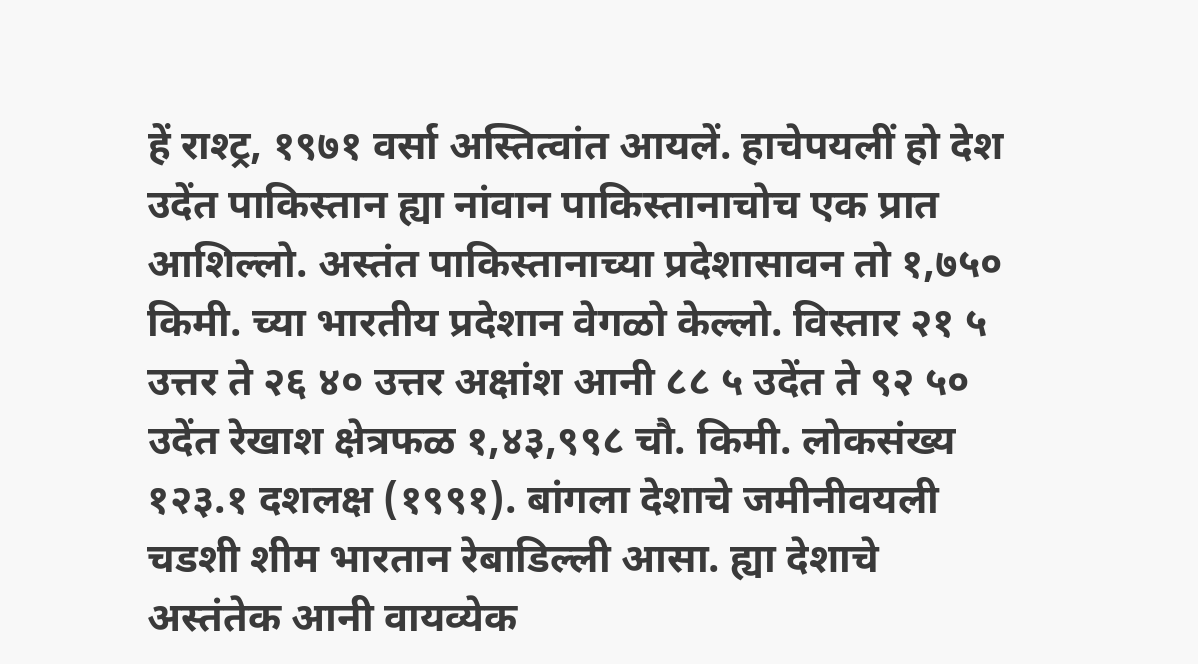हें राश्ट्र, १९७१ वर्सा अस्तित्वांत आयलें. हाचेपयलीं हो देश उदेंत पाकिस्तान ह्या नांवान पाकिस्तानाचोच एक प्रात आशिल्लो. अस्तंत पाकिस्तानाच्या प्रदेशासावन तो १,७५० किमी. च्या भारतीय प्रदेशान वेगळो केल्लो. विस्तार २१ ५ उत्तर ते २६ ४० उत्तर अक्षांश आनी ८८ ५ उदेंत ते ९२ ५० उदेंत रेखाश क्षेत्रफळ १,४३,९९८ चौ. किमी. लोकसंख्य १२३.१ दशलक्ष (१९९१). बांगला देशाचे जमीनीवयली चडशी शीम भारतान रेबाडिल्ली आसा. ह्या देशाचे अस्तंतेक आनी वायव्येक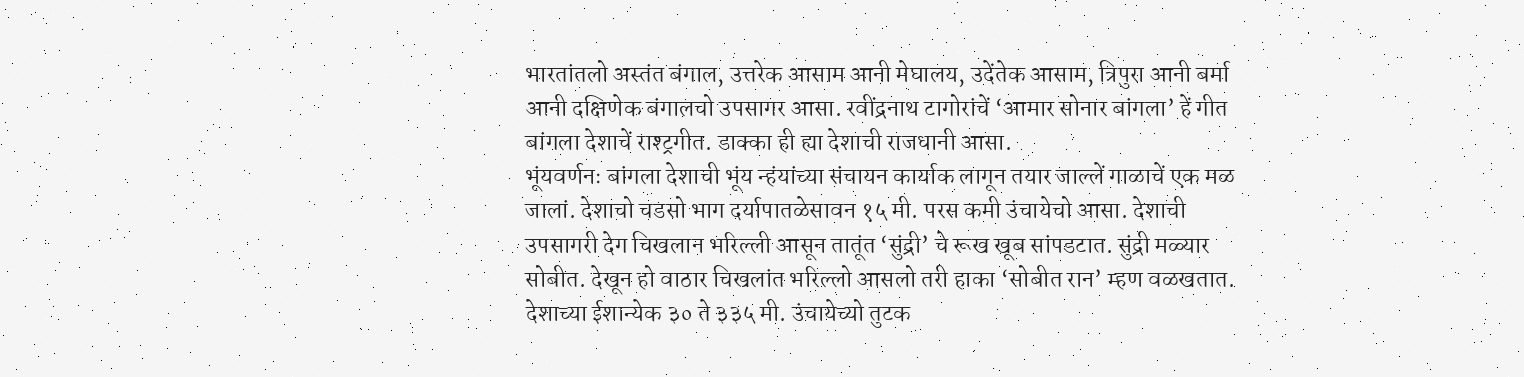भारतांतलो अस्तंत बंगाल, उत्तरेक आसाम आनी मेघालय, उदेंतेक आसाम, त्रिपुरा आनी बर्मा आनी दक्षिणेक बंगालचो उपसागर आसा. रवींद्रनाथ टागोरांचें ‘आमार सोनार बांगला’ हें गीत बांगला देशाचें राश्ट्रगीत. डाक्का ही ह्या देशाची राजधानी आसा.
भूंयवर्णनः बांगला देशाची भूंय न्हंयांच्या संचायन कार्याक लागून तयार जाल्लें गाळाचें एक मळ जालां. देशाचो चडसो भाग दर्यापातळेसावन १५ मी. परस कमी उंचायेचो आसा. देशाची उपसागरी देग चिखलान भरिल्ली आसून तातूंत ‘सुंद्री’ चे रूख खूब सांपडटात. सुंद्री मळ्यार सोबीत. देखून हो वाठार चिखलांत भरिल्लो आसलो तरी हाका ‘सोबीत रान’ म्हण वळखतात. देशाच्या ईशान्येक ३० ते ३३५ मी. उंचायेच्यो तुटक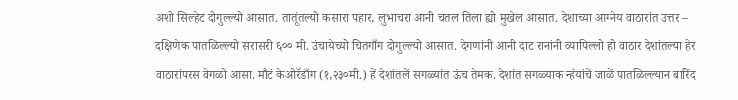अशो सिल्हेट दोगुल्ल्यो आसात. तातूंतल्यो कसारा पहार, लुभाचरा आनी चतल तिला ह्यो मुखेल आसात. देशाच्या आग्नेय वाठारांत उत्तर – दक्षिणेक पातळिल्ल्यो सरासरी ६०० मी. उंचायेच्यो चितगाँग दोगुल्ल्यो आसात. देगणांनी आनी दाट रानांनी व्यापिल्लो हो वाठार देशांतल्या हेर वाठारांपरस वेगळो आसा. मौटं केओरॅडाँग (१,२३०मी.) हें देशांतलें सगळ्यांत ऊंच तेमक. देशांत सगळ्याक न्हंयांचें जाळें पातळिल्ल्यान बारिंद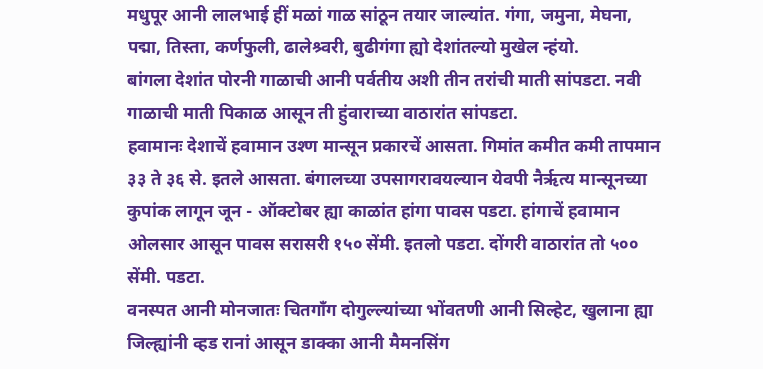मधुपूर आनी लालभाई हीं मळां गाळ सांठून तयार जाल्यांत. गंगा, जमुना, मेघना, पद्मा, तिस्ता, कर्णफुली, ढालेश्र्वरी, बुढीगंगा ह्यो देशांतल्यो मुखेल न्हंयो.
बांगला देशांत पोरनी गाळाची आनी पर्वतीय अशी तीन तरांची माती सांपडटा. नवी गाळाची माती पिकाळ आसून ती हुंवाराच्या वाठारांत सांपडटा.
हवामानः देशाचें हवामान उश्ण मान्सून प्रकारचें आसता. गिमांत कमीत कमी तापमान ३३ ते ३६ से. इतले आसता. बंगालच्या उपसागरावयल्यान येवपी नैर्ऋत्य मान्सूनच्या कुपांक लागून जून - ऑक्टोबर ह्या काळांत हांगा पावस पडटा. हांगाचें हवामान ओलसार आसून पावस सरासरी १५० सेंमी. इतलो पडटा. दोंगरी वाठारांत तो ५०० सेंमी. पडटा.
वनस्पत आनी मोनजातः चितगाँग दोगुल्ल्यांच्या भोंवतणी आनी सिल्हेट, खुलाना ह्या जिल्ह्यांनी व्हड रानां आसून डाक्का आनी मैमनसिंग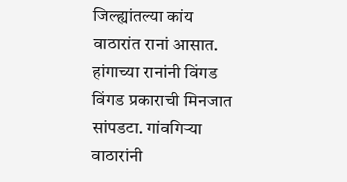जिल्ह्यांतल्या कांय वाठारांत रानां आसात. हांगाच्या रानांनी विंगड विंगड प्रकाराची मिनजात सांपडटा. गांवगिऱ्या वाठारांनी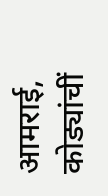आमराई, कोड्यांचीं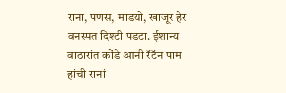राना, पणस, माडयो, खाजूर हेर वनस्पत दिश्टी पडटा. ईशान्य वाठारांत कोंडे आनी रॅटॅन पाम हांची रानां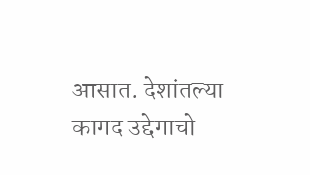आसात. देशांतल्या कागद उद्देगाचो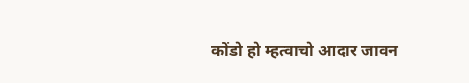कोंडो हो म्हत्वाचो आदार जावन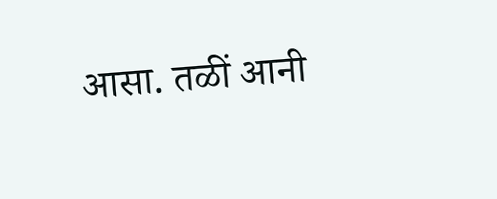आसा. तळीं आनी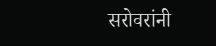सरोवरांनी